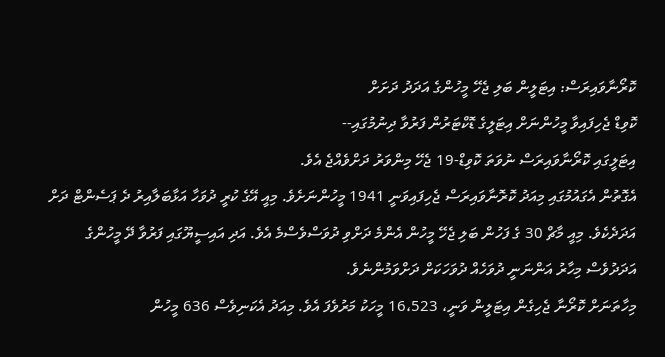ކޮރޯނާވައިރަސް: އިޓަލީން ބަލި ޖެހޭ މީހުންގެ އަދަދު ދަށަށް
ކޮވިޑް ޖެހިފައިވާ މީހުންނަށް އިޓަލީގެ ޑޮކްޓަރުން ފަރުވާ ދިނުމުގައި--
އިޓަލީގައި ކޮރޯނާވައިރަސް ނުވަތަ ކޮވިޑް-19 ޖެހޭ މިންވަރު ދަށްވެއްޖެ އެވެ.
އެގޮތުން އެގައުމުގައި މިއަދު ކޮރޮނާވައިރަސް ޖެހިފައިވަނީ 1941 މީހުންނަށެވެ. މިއީ އޭގެ ކުރީ ދުވަހާ އަޅާބަލާއިރު ދެ ޕަސެންޓް ދަށް އަދަދެކެވެ. މިއީ މާޗް 30 ގެ ފަހުން ބަލި ޖެހޭ މީހުން އެންމެ ދަށްވި ދުވަސްވެސްމެ އެވެ. އަދި އައިސީޔޫގައި ފަރުވާ ދޭ މީހުންގެ އަދަދުވެސް މިހާރު އަންނަނީ ދުވަހެއް ދުވަހަކަށް ދަށްވަމުންނެވެ.
މިހާތަނަށް ކޮރޯނާ ޖެހިގެން އިޓަލީން ވަނީ، 16،523 މީހަކު މަރުވެފަ އެވެ. މިއަދު އެކަނިވެސް 636 މީހުން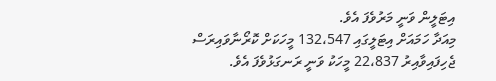އިޓަލީން ވަނީ މަރުވެފަ އެވެ.
މިއަދާ ހަމައަށް އިޓަލީގައި 132،547 މީހަކަށް ކޮރޯނާވައިރަސް ޖެހިފައިވާއިރު 22،837 މީހަކު ވަނީ ރަނގަޅުވެފަ އެވެ.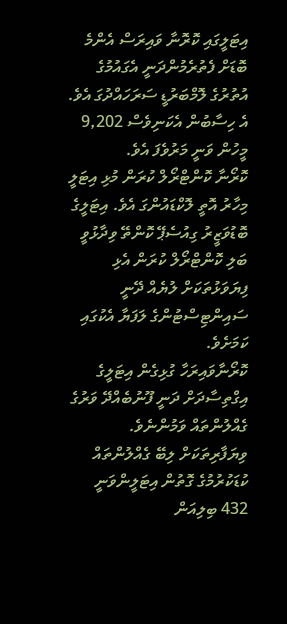އިޓަލީގައި ކޮރޮނާ ވައިރަސް އެންމެ ބޮޑަށް ފެތުރެމުންދަނީ އެގައުމުގެ އުތުރުގެ ލޮމްބަރުޑީ ސަރަހައްދުގަ އެވެ. އެ ހިސާބުން އެކަނިވެސް 9,202 މީހުން ވަނީ މަރުވެފަ އެވެ.
ކޮރޯނާ ކޮންޓްރޯލް ކުރަން މުޅި އިޓަލީ މިހާރު އޮތީ ލޮކްޑައުންގަ އެވެ. އިޓަލީގެ ބޮޑުވަޒީރު ގިއުސެޕޭ ކޮންތޭ ވިދާޅުވީ ބަލި ކޮންޓްރޯލް ކުރަން އެޅި ފިޔަވަޅުތަކަށް ލުޔެއް ދޭނީ ސައިންޓިސްޓުންގެ ލަފަޔާ އެކުގައި ކަމަށެވެ.
ކޮރޯނާވައިރަހާ ގުޅިގެން އިޓަލީގެ އިގްތިސާދަށް ދަނީ ފޫނުބެއްދޭ ވަރުގެ ގެއްލުންތައް ވަމުންނެވެ. ވިޔަފާރިތަކަށް ލިބޭ ގެއްލުންތައް ކުޑަކުރުމުގެ ގޮތުން އިޓަލީންވަނީ 432 ބިލިއަން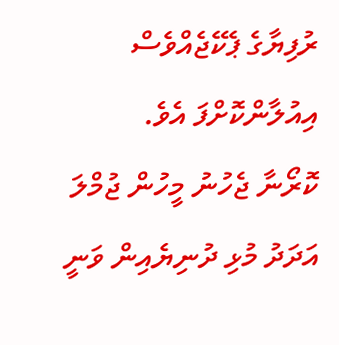ރުފިޔާގެ ޕެކޭޖެއްވެސް އިއުލާންކޮށްފަ އެވެ.
ކޮރޯނާ ޖެހުނު މީހުން ޖުމްލަ އަދަދު މުޅި ދުނިޔެއިން ވަނީ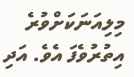މިލިއަނަކަށްވުރެ އިތުރުވެފަ އެވެ. އަދި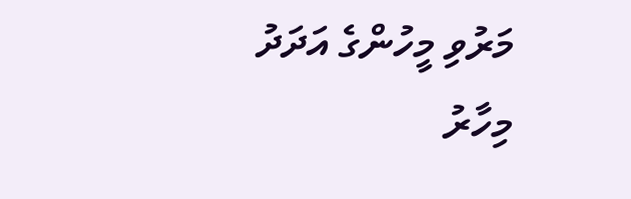މަރުވި މީހުންގެ އަދަދު މިހާރު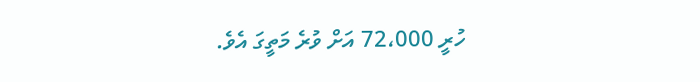ހުރީ 72،000 އަށް ވުރެ މަތީގަ އެވެ.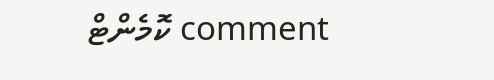comment ކޮމެންޓް